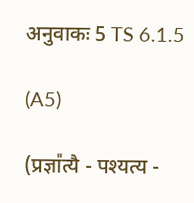अनुवाकः 5 TS 6.1.5

(A5)

(प्रज्ञा᳚त्यै - पश्यत्य -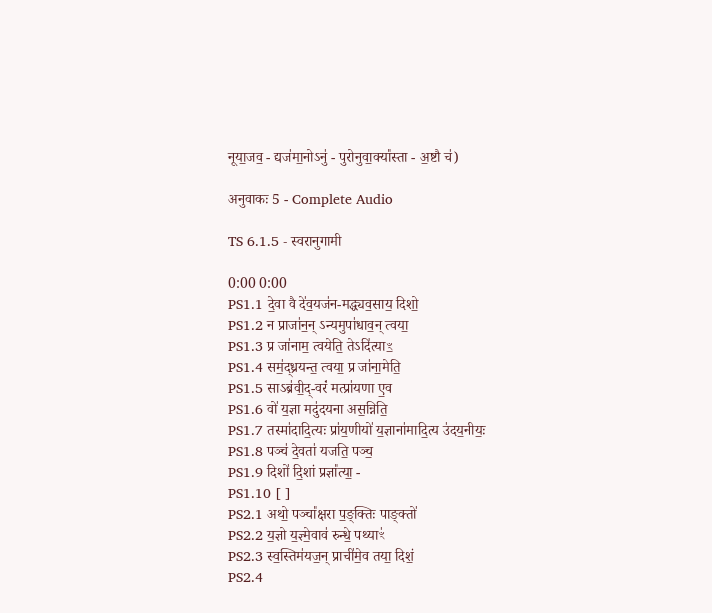नूया॒जव॒ - द्यज॑मा॒नोऽनु॑ - पुरोनुवा॒क्या᳚स्ता - अ॒ष्टौ च॑)

अनुवाकः 5 - Complete Audio

TS 6.1.5 - स्वरानुगामी

0:00 0:00
PS1.1 दे॒वा वै दे॑व॒यज॑न-मद्ध्यव॒साय॒ दिशो॒
PS1.2 न प्राजा॑न॒न् ऽन्यमुपा॑धाव॒न् त्वया॒
PS1.3 प्र जा॑नाम॒ त्वयेति॒ तेऽदि॑त्याꣳ॒
PS1.4 सम॒॑द्ध्रयन्त॒ त्वया॒ प्र जा॑ना॒मेति॒
PS1.5 साऽब्र॑वी॒द्-वरं॑ मत्प्रा॑यणा ए॒व
PS1.6 वो॑ य॒ज्ञा मदु॑दयना अस॒न्निति॒
PS1.7 तस्मा॑दादि॒त्यः प्रा॑य॒णीयो॑ य॒ज्ञाना॑मादि॒त्य उ॑दय॒नीयः॒
PS1.8 पञ्च॑ दे॒वता॑ यजति॒ पञ्च॒
PS1.9 दिशो॑ दि॒शां प्रज्ञा᳚त्या॒ -
PS1.10 [ ]
PS2.1 अथो॒ पञ्चा᳚क्षरा प॒ङ्क्तिः पाङ्क्तो॑
PS2.2 य॒ज्ञो य॒ज्ञ्मे॒वाव॑ रुन्धे॒ पथ्याꣳ॑
PS2.3 स्व॒स्तिम॑यज॒न् प्राची॑मे॒व तया॒ दिशं॒
PS2.4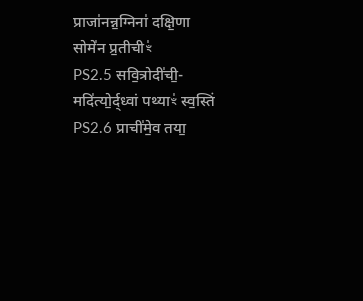प्राजा॑नन्न॒ग्निना॑ दक्षि॒णा सोमे॑न प्र॒तीचीꣳ॑
PS2.5 सवि॒त्रोदी॑ची॒-मदि॑त्यो॒र्द्ध्वां पथ्याꣳ॑ स्व॒स्तिं
PS2.6 प्राची॑मे॒व तया॒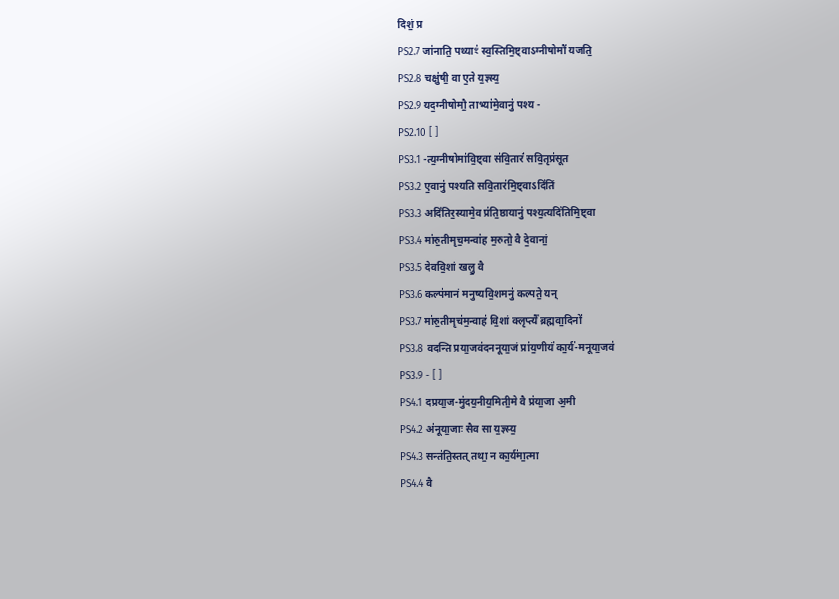दिशं॒ प्र
PS2.7 जा॑नाति॒ पथ्याꣳ॑ स्व॒स्तिमि॒ष्ट्वाऽग्नीषोमौ॑ यजति॒
PS2.8 चक्षु॑षी॒ वा ए॒ते य॒ज्ञ्स्य॒
PS2.9 यद॒ग्नीषोमौ॒ ताभ्या॑मे॒वानु॑ पश्य -
PS2.10 [ ]
PS3.1 -त्य॒ग्नीषोमा॑वि॒ष्ट्वा स॑वि॒तारं॑ सवि॒तृप्र॑सूत
PS3.2 ए॒वानु॑ पश्यति सवि॒तार॑मि॒ष्ट्वाऽदि॑तिं
PS3.3 अदि॑तिर॒स्यामे॒व प्र॑ति॒ष्ठायानु॑ पश्य॒त्यदि॑तिमि॒ष्ट्वा
PS3.4 मा॑रु॒तीमृच॒मन्वा॑ह म॒रुतो॒ वै दे॒वानां॒
PS3.5 देववि॒शां खलु॒ वै
PS3.6 कल्प॑मानं मनुष्यवि॒शमनु॑ कल्पते॒ यन्
PS3.7 मा॑रु॒तीमृच॑म॒न्वाह॑ वि॒शां क्लृप्त्यै᳚ ब्रह्मवा॒दिनो॑
PS3.8 वदन्ति प्रया॒जव॑दननूया॒जं प्रा॑य॒णीयं॑ का॒र्य॑-मनूया॒जव॑
PS3.9 - [ ]
PS4.1 दप्रया॒ज-मु॑दय॒नीय॒मिती॒मे वै प्र॑या॒जा अ॒मी
PS4.2 अ॑नूया॒जाः सैव सा य॒ज्ञ्स्य॒
PS4.3 सन्त॑ति॒स्तत् तथा॒ न का॒र्य॑मा॒त्मा
PS4.4 वै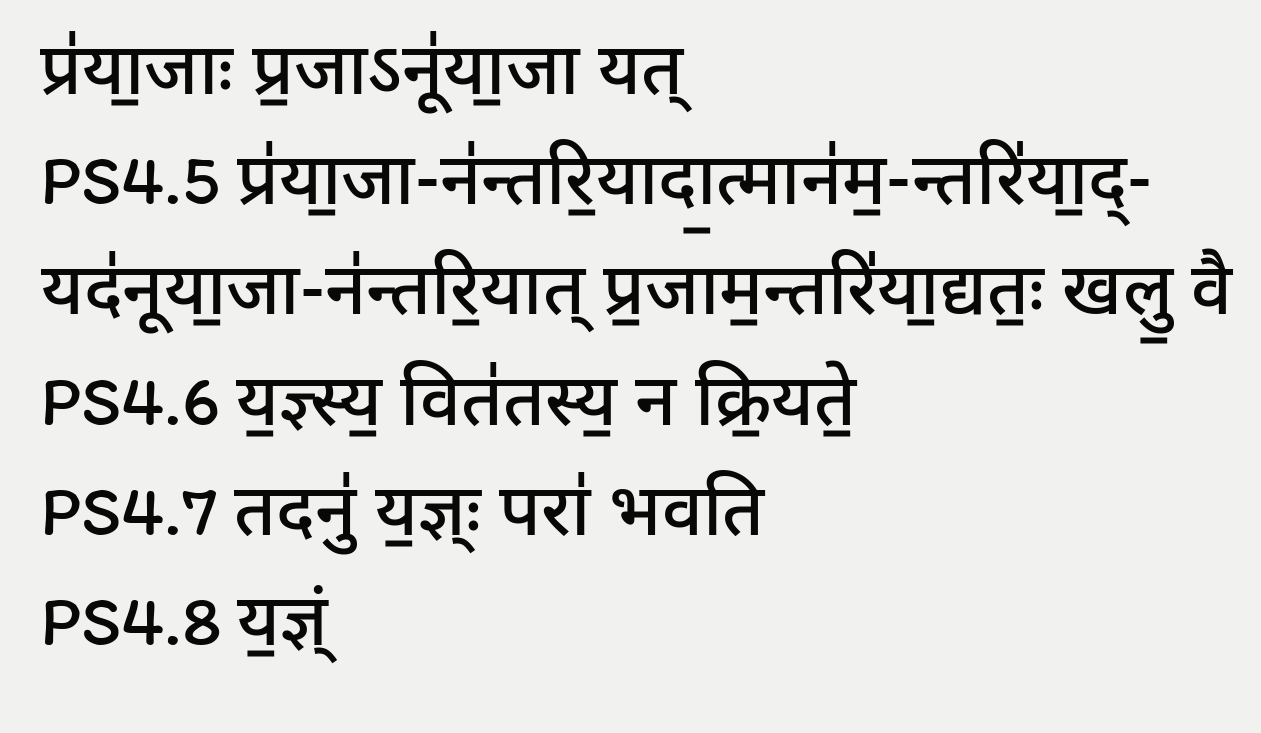प्र॑या॒जाः प्र॒जाऽनू॑या॒जा यत्
PS4.5 प्र॑या॒जा-न॑न्तरि॒यादा॒त्मान॑म॒-न्तरि॑या॒द्-यद॑नूया॒जा-न॑न्तरि॒यात् प्र॒जाम॒न्तरि॑या॒द्यतः॒ खलु॒ वै
PS4.6 य॒ज्ञ्स्य॒ वित॑तस्य॒ न क्रि॒यते॒
PS4.7 तदनु॑ य॒ज्ञ्ः परा॑ भवति
PS4.8 य॒ज्ञ्ं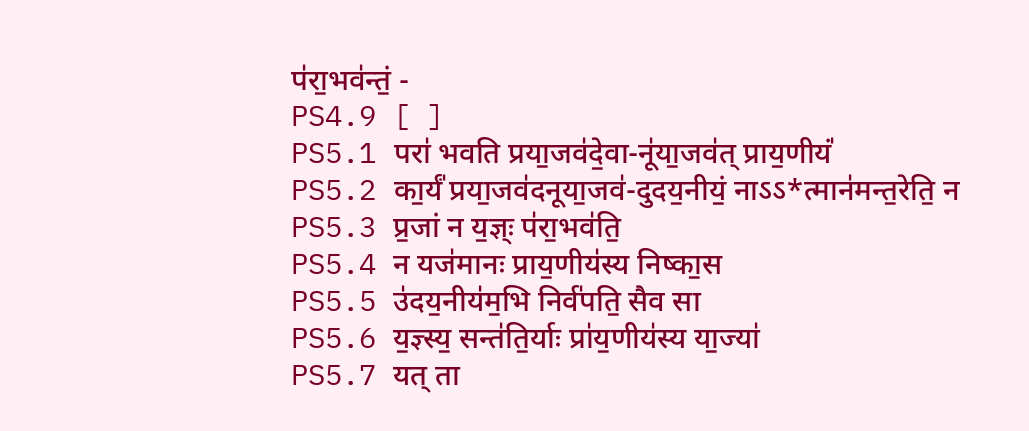प॑रा॒भव॑न्तं॒ -
PS4.9 [ ]
PS5.1 परा॑ भवति प्रया॒जव॑दे॒वा-नू॑या॒जव॑त् प्राय॒णीयं॑
PS5.2 का॒र्यं॑ प्रया॒जव॑दनूया॒जव॑-दुदय॒नीयं॒ नाऽऽ*त्मान॑मन्त॒रेति॒ न
PS5.3 प्र॒जां न य॒ज्ञ्ः प॑रा॒भव॑ति॒
PS5.4 न यज॑मानः प्राय॒णीय॑स्य निष्का॒स
PS5.5 उ॑दय॒नीय॑म॒भि निर्व॑पति॒ सैव सा
PS5.6 य॒ज्ञ्स्य॒ सन्त॑ति॒र्याः प्रा॑य॒णीय॑स्य या॒ज्या॑
PS5.7 यत् ता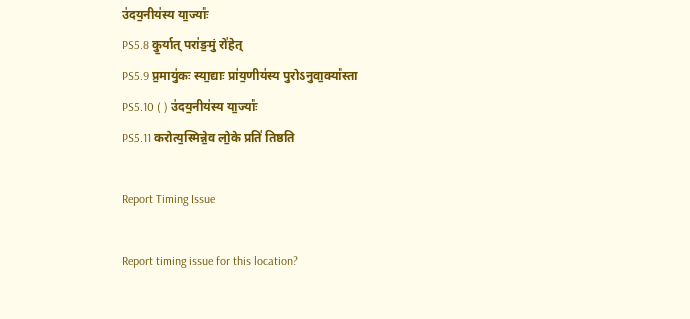उ॑दय॒नीय॑स्य या॒ज्याः᳚
PS5.8 कु॒र्यात् परा॑ङ॒मुं रो॑हेत्
PS5.9 प्र॒मायु॑कः स्या॒द्याः प्रा॑य॒णीय॑स्य पुरोऽनुवा॒क्या᳚स्ता
PS5.10 ( ) उ॑दय॒नीय॑स्य या॒ज्याः᳚
PS5.11 करोत्य॒स्मिन्ने॒व लो॒के प्रति॑ तिष्ठति

Report Timing Issue

Report timing issue for this location?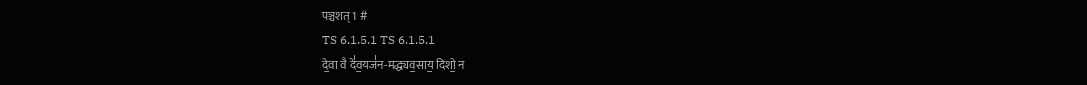पञ्चशत् 1 #
TS 6.1.5.1 TS 6.1.5.1
दे॒वा वै दे॑व॒यज॑न-मद्ध्यव॒साय॒ दिशो॒ न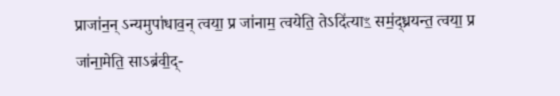प्राजा॑न॒न् ऽन्यमुपा॑धाव॒न् त्वया॒ प्र जा॑नाम॒ त्वयेति॒ तेऽदि॑त्याꣳ॒ सम॒॑द्ध्रयन्त॒ त्वया॒ प्र जा॑ना॒मेति॒ साऽब्र॑वी॒द्-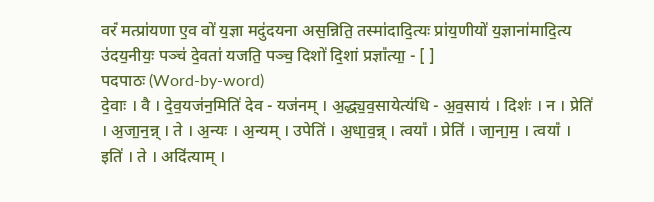वरं॑ मत्प्रा॑यणा ए॒व वो॑ य॒ज्ञा मदु॑दयना अस॒न्निति॒ तस्मा॑दादि॒त्यः प्रा॑य॒णीयो॑ य॒ज्ञाना॑मादि॒त्य उ॑दय॒नीयः॒ पञ्च॑ दे॒वता॑ यजति॒ पञ्च॒ दिशो॑ दि॒शां प्रज्ञा᳚त्या॒ - [ ]
पदपाठः (Word-by-word)
दे॒वाः । वै । दे॒व॒यज॑न॒मिति॑ देव - यज॑नम् । अ॒द्ध्य॒व॒सायेत्य॑धि - अ॒व॒साय॑ । दिशः॑ । न । प्रेति॑ । अ॒जा॒न॒न्न् । ते । अ॒न्यः । अ॒न्यम् । उपेति॑ । अ॒धा॒व॒न्न् । त्वया᳚ । प्रेति॑ । जा॒ना॒म॒ । त्वया᳚ । इति॑ । ते । अदि॑त्याम् ।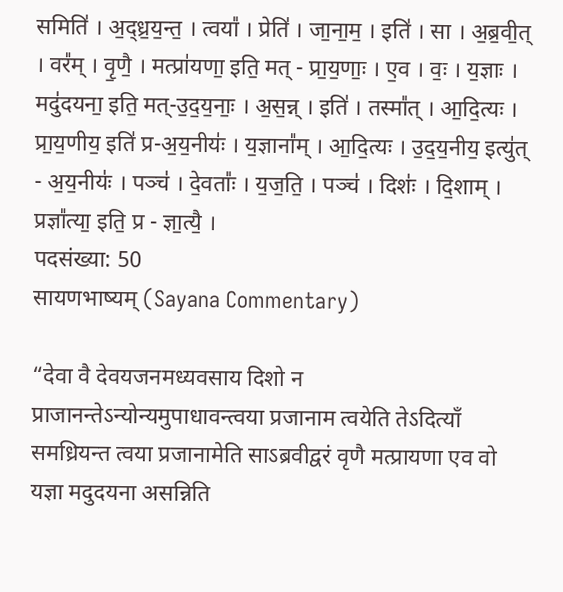समिति॑ । अ॒द्ध्र॒य॒न्त॒ । त्वया᳚ । प्रेति॑ । जा॒ना॒म॒ । इति॑ । सा । अ॒ब्र॒वी॒त् । वर᳚म् । वृ॒णै॒ । मत्प्रा॑यणा॒ इति॒ मत् - प्रा॒य॒णाः॒ । ए॒व । वः॒ । य॒ज्ञाः । मदु॑दयना॒ इति॒ मत्-उ॒द॒य॒नाः॒ । अ॒स॒न्न् । इति॑ । तस्मा᳚त् । आ॒दि॒त्यः । प्रा॒य॒णीय॒ इति॑ प्र-अ॒य॒नीयः॑ । य॒ज्ञाना᳚म् । आ॒दि॒त्यः । उ॒द॒य॒नीय॒ इत्यु॑त् - अ॒य॒नीयः॑ । पञ्च॑ । दे॒वताः᳚ । य॒ज॒ति॒ । पञ्च॑ । दिशः॑ । दि॒शाम् । प्रज्ञा᳚त्या॒ इति॒ प्र - ज्ञा॒त्यै॒ ।
पदसंख्या: 50
सायणभाष्यम् (Sayana Commentary)

“देवा वै देवयजनमध्यवसाय दिशो न प्राजानन्तेऽन्योन्यमुपाधावन्त्वया प्रजानाम त्वयेति तेऽदित्याँ समध्रियन्त त्वया प्रजानामेति साऽब्रवीद्वरं वृणै मत्प्रायणा एव वो यज्ञा मदुदयना असन्निति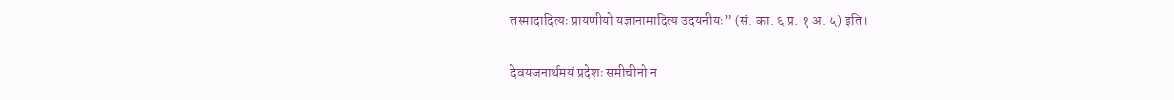तस्मादादित्यः प्रायणीयो यज्ञानामादित्य उदयनीयः” (सं. का. ६ प्र. १ अ. ५) इति।

देवयजनार्थमयं प्रदेशः समीचीनो न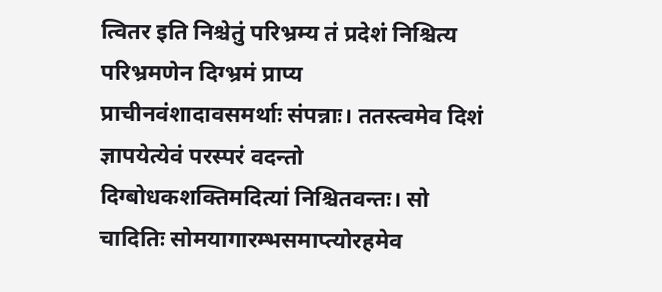त्वितर इति निश्चेतुं परिभ्रम्य तं प्रदेशं निश्चित्य परिभ्रमणेन दिग्भ्रमं प्राप्य प्राचीनवंशादावसमर्थाः संपन्नाः। ततस्त्वमेव दिशं ज्ञापयेत्येवं परस्परं वदन्तो दिग्बोधकशक्तिमदित्यां निश्चितवन्तः। सो चादितिः सोमयागारम्भसमाप्त्योरहमेव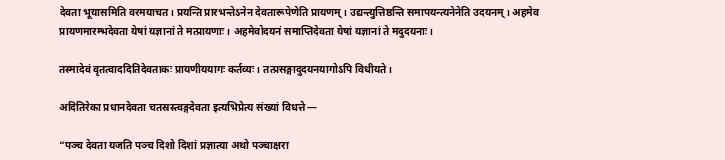देवता भूयासमिति वरमयाचत। प्रयन्ति प्रारभन्तेऽनेन देवतारूपेणेति प्रायणम्। उद्यन्त्युत्तिष्ठन्ति समापयन्त्यनेनेति उदयनम्। अहमेव प्रायणमारम्भदेवता येषां यज्ञानां ते मत्प्रायणाः। अहमेवोदयनं समाप्तिदेवता येषां यज्ञानां ते मदुदयनाः।

तस्मादेवं वृतत्वाददितिदेवताकः प्रायणीययागः कर्तव्यः। तत्प्रसङ्गादुदयनयागोऽपि विधीयते।

अदितिरेका प्रधानदेवता चतस्रस्त्वङ्गदेवता इत्यभिप्रेत्य संख्यां विधत्ते —

“पञ्च देवता यजति पञ्च दिशो दिशां प्रज्ञात्या अथो पञ्चाक्षरा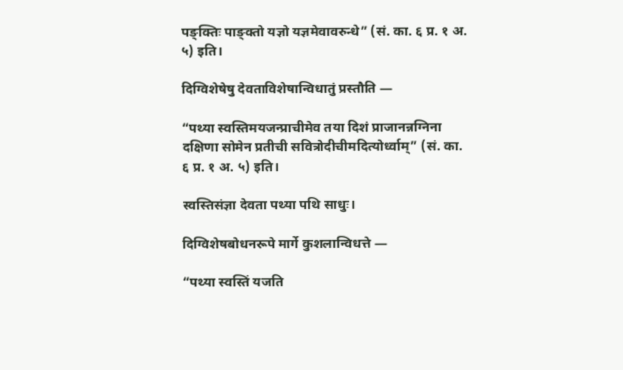पङ्क्तिः पाङ्क्तो यज्ञो यज्ञमेवावरुन्धे” (सं. का. ६ प्र. १ अ. ५) इति।

दिग्विशेषेषु देवताविशेषान्विधातुं प्रस्तौति —

“पथ्या स्वस्तिमयजन्प्राचीमेव तया दिशं प्राजानन्नग्निना दक्षिणा सोमेन प्रतीची सवित्रोदीचीमदित्योर्ध्वाम्” (सं. का. ६ प्र. १ अ. ५) इति।

स्वस्तिसंज्ञा देवता पथ्या पथि साधुः।

दिग्विशेषबोधनरूपे मार्गे कुशलान्विधत्ते —

“पथ्या स्वस्तिं यजति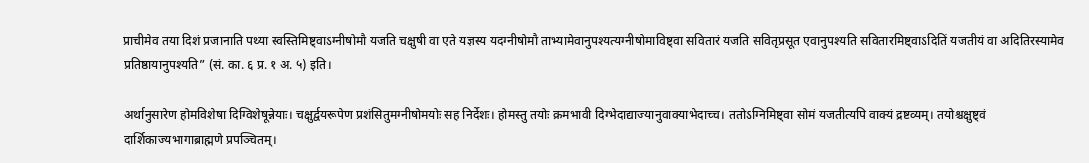प्राचीमेव तया दिशं प्रजानाति पथ्या स्वस्तिमिष्ट्वाऽग्नीषोमौ यजति चक्षुषी वा एते यज्ञस्य यदग्नीषोमौ ताभ्यामेवानुपश्यत्यग्नीषोमाविष्ट्वा सवितारं यजति सवितृप्रसूत एवानुपश्यति सवितारमिष्ट्वाऽदितिं यजतीयं वा अदितिरस्यामेव प्रतिष्ठायानुपश्यति” (सं. का. ६ प्र. १ अ. ५) इति।

अर्थानुसारेण होमविशेषा दिग्विशेषून्नेयाः। चक्षुर्द्वयरूपेण प्रशंसितुमग्नीषोमयोः सह निर्देशः। होमस्तु तयोः क्रमभावी दिग्भेदाद्याज्यानुवाक्याभेदाच्च। ततोऽग्निमिष्ट्वा सोमं यजतीत्यपि वाक्यं द्रष्टव्यम्। तयोश्चक्षुष्ट्वं दार्शिकाज्यभागाब्राह्मणे प्रपञ्चितम्।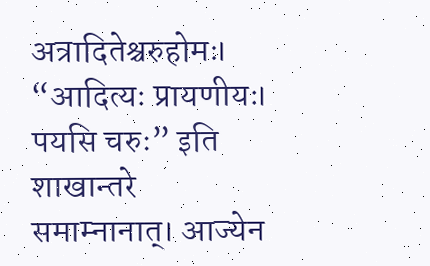अत्रादितेश्चरुहोमः। “आदित्यः प्रायणीयः। पयसि चरुः” इति शाखान्तरे समाम्नानात्। आज्येन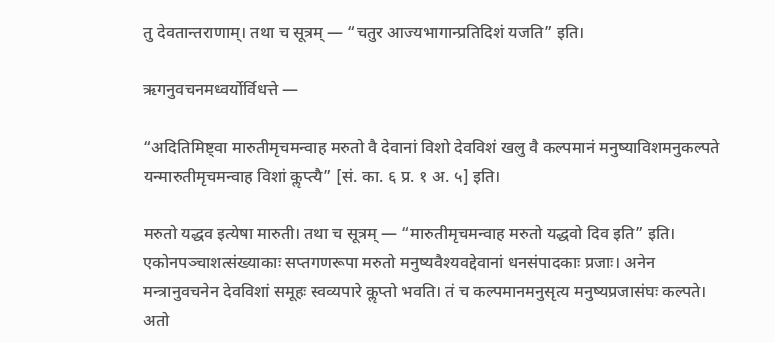तु देवतान्तराणाम्। तथा च सूत्रम् — “चतुर आज्यभागान्प्रतिदिशं यजति” इति।

ऋगनुवचनमध्वर्योर्विधत्ते —

“अदितिमिष्ट्वा मारुतीमृचमन्वाह मरुतो वै देवानां विशो देवविशं खलु वै कल्पमानं मनुष्याविशमनुकल्पते यन्मारुतीमृचमन्वाह विशां कॢप्त्यै” [सं. का. ६ प्र. १ अ. ५] इति।

मरुतो यद्धव इत्येषा मारुती। तथा च सूत्रम् — “मारुतीमृचमन्वाह मरुतो यद्धवो दिव इति” इति। एकोनपञ्चाशत्संख्याकाः सप्तगणरूपा मरुतो मनुष्यवैश्यवद्देवानां धनसंपादकाः प्रजाः। अनेन मन्त्रानुवचनेन देवविशां समूहः स्वव्यपारे कॢप्तो भवति। तं च कल्पमानमनुसृत्य मनुष्यप्रजासंघः कल्पते। अतो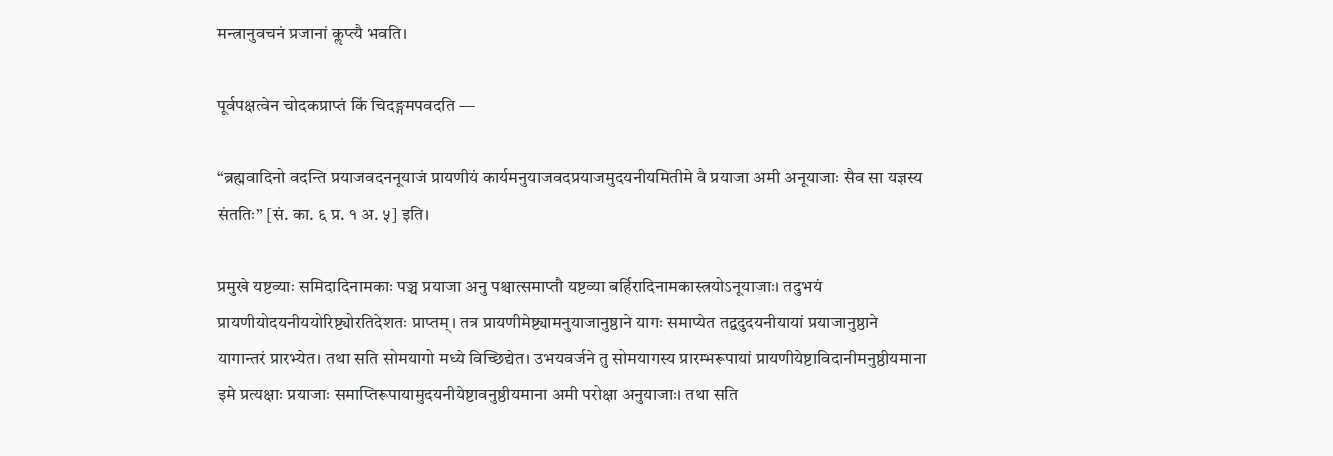मन्त्रानुवचनं प्रजानां कॢप्त्यै भवति।

पूर्वपक्षत्वेन चोदकप्राप्तं किं चिदङ्गमपवदति —

“ब्रह्मवादिनो वदन्ति प्रयाजवदननूयाजं प्रायणीयं कार्यमनुयाजवदप्रयाजमुदयनीयमितीमे वै प्रयाजा अमी अनूयाजाः सैव सा यज्ञस्य संततिः” [सं. का. ६ प्र. १ अ. ५] इति।

प्रमुखे यष्टव्याः समिदादिनामकाः पञ्च प्रयाजा अनु पश्चात्समाप्तौ यष्टव्या बर्हिरादिनामकास्त्रयोऽनूयाजाः। तदुभयं प्रायणीयोदयनीययोरिष्ट्योरतिदेशतः प्राप्तम्। तत्र प्रायणीमेष्ट्यामनुयाजानुष्ठाने यागः समाप्येत तद्वदुदयनीयायां प्रयाजानुष्ठाने यागान्तरं प्रारभ्येत। तथा सति सोमयागो मध्ये विच्छिद्येत। उभयवर्जने तु सोमयागस्य प्रारम्भरूपायां प्रायणीयेष्टाविदानीमनुष्ठीयमाना इमे प्रत्यक्षाः प्रयाजाः समाप्तिरूपायामुदयनीयेष्टावनुष्ठीयमाना अमी परोक्षा अनुयाजाः। तथा सति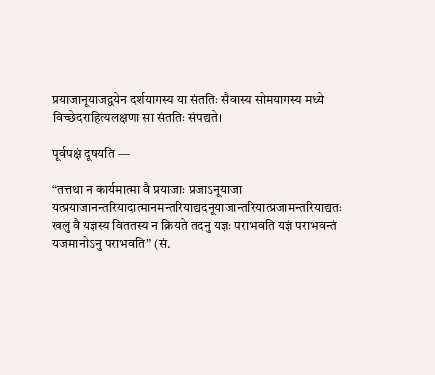प्रयाजानूयाजद्वयेन दर्शयागस्य या संततिः सैवास्य सोमयागस्य मध्ये विच्छेदराहित्यलक्षणा सा संततिः संपद्यते।

पूर्वपक्षं दूषयति —

“तत्तथा न कार्यमात्मा वै प्रयाजाः प्रजाऽनूयाजा यत्प्रयाजानन्तरियादात्मानमन्तरियाद्यदनूयाजान्तरियात्प्रजामन्तरियाद्यतः खलु वै यज्ञस्य विततस्य न क्रियते तदनु यज्ञः पराभवति यज्ञं पराभवन्तं यजमानोऽनु पराभवति” (सं.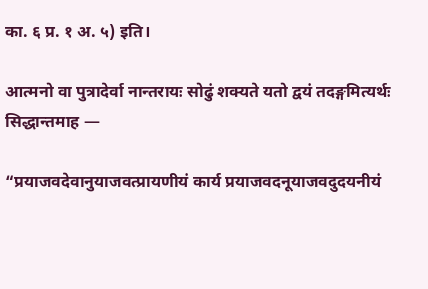का. ६ प्र. १ अ. ५) इति।

आत्मनो वा पुत्रादेर्वा नान्तरायः सोढुं शक्यते यतो द्वयं तदङ्गमित्यर्थः सिद्धान्तमाह —

“प्रयाजवदेवानुयाजवत्प्रायणीयं कार्य प्रयाजवदनूयाजवदुदयनीयं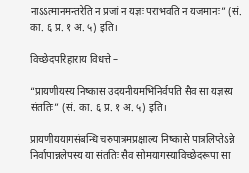नाऽऽत्मानमन्तरेति न प्रजां न यज्ञः पराभवति न यजमानः” (सं. का. ६ प्र. १ अ. ५) इति।

विच्छेदपरिहाराय विधत्ते –

“प्रायणीयस्य निष्कास उदयनीयमभिनिर्वपति सैव सा यज्ञस्य संततिः” (सं. का. ६ प्र. १ अ. ५) इति।

प्रायणीययागसंबन्धि चरुपात्रमप्रक्षाल्य निष्कासे पात्रलिप्तेऽन्ने निर्वापान्नलेपस्य या संततिः सैव सोमयागस्याविच्छेदरूपा सा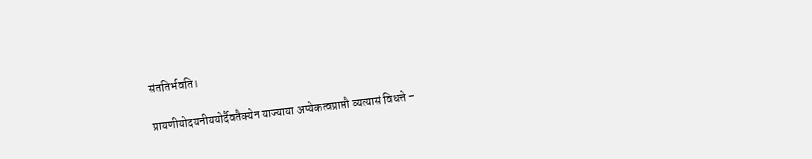संततिर्भवति।

प्रायणीयोदयनीययोर्दैवतैक्येन याज्याया अप्येकत्वप्राप्तौ व्यत्यासं विधत्ते –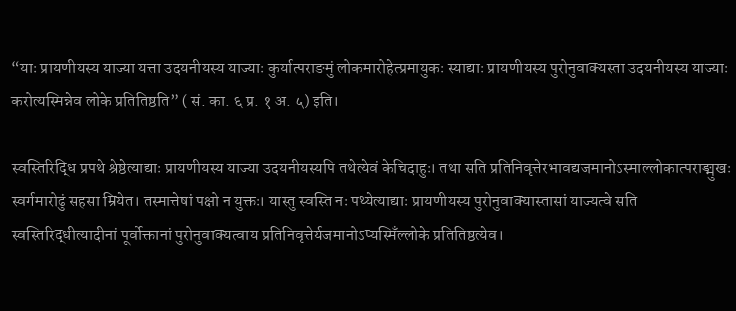“याः प्रायणीयस्य याज्या यत्ता उदयनीयस्य याज्याः कुर्यात्पराङमुं लोकमारोहेत्प्रमायुकः स्याद्याः प्रायणीयस्य पुरोनुवाक्यस्ता उदयनीयस्य याज्याः करोत्यस्मिन्नेव लोके प्रतितिष्ठति” ( सं. का. ६ प्र. १ अ. ५) इति।

स्वस्तिरिद्धि प्रपथे श्रेष्ठेत्याद्याः प्रायणीयस्य याज्या उदयनीयस्यपि तथेत्येवं केचिदाहुः। तथा सति प्रतिनिवृत्तेरभावद्यजमानोऽस्माल्लोकात्पराङ्मुखः स्वर्गमारोढुं सहसा म्रियेत। तस्मात्तेषां पक्षो न युक्तः। यास्तु स्वस्ति नः पथ्येत्याद्याः प्रायणीयस्य पुरोनुवाक्यास्तासां याज्यत्वे सति स्वस्तिरिद्धीत्यादीनां पूर्वोक्तानां पुरोनुवाक्यत्वाय प्रतिनिवृत्तेर्यजमानोऽप्यस्मिँल्लोके प्रतितिष्ठत्येव।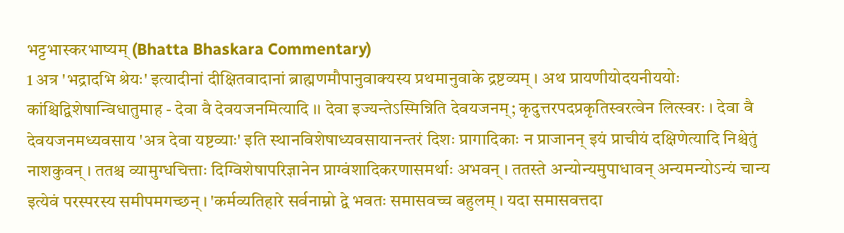भट्टभास्करभाष्यम् (Bhatta Bhaskara Commentary)
1 अत्र 'भद्रादभि श्रेयः' इत्यादीनां दीक्षितवादानां ब्राह्मणमौपानुवाक्यस्य प्रथमानुवाके द्रष्टव्यम् । अथ प्रायणीयोदयनीययोः कांश्चिद्विशेषान्विधातुमाह - देवा वै देवयजनमित्यादि ।। देवा इज्यन्तेऽस्मिन्निति देवयजनम्; कृदुत्तरपदप्रकृतिस्वरत्वेन लित्स्वरः । देवा वै देवयजनमध्यवसाय 'अत्र देवा यष्टव्याः' इति स्थानविशेषाध्यवसायानन्तरं दिशः प्रागादिकाः न प्राजानन् इयं प्राचीयं दक्षिणेत्यादि निश्चेतुं नाशकुवन् । ततश्च व्यामुग्धचित्ताः दिग्विशेषापरिज्ञानेन प्राग्वंशादिकरणासमर्थाः अभवन् । ततस्ते अन्योन्यमुपाधावन् अन्यमन्योऽन्यं चान्य इत्येवं परस्परस्य समीपमगच्छन् । 'कर्मव्यतिहारे सर्वनाम्नो द्वे भवतः समासवच्च बहुलम् । यदा समासवत्तदा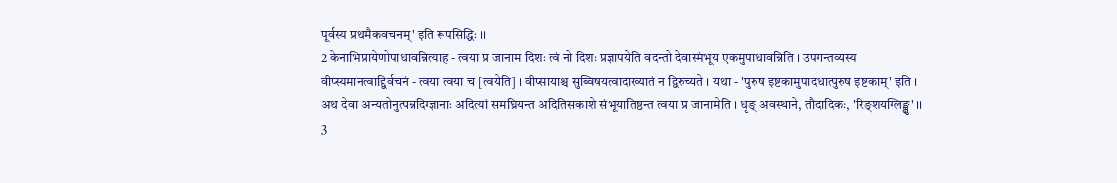पूर्वस्य प्रथमैकवचनम्' इति रूपसिद्धिः ।।
2 केनाभिप्रायेणोपाधावन्नित्याह - त्वया प्र जानाम दिशः त्वं नो दिशः प्रज्ञापयेति वदन्तो देवास्मंभूय एकमुपाधावन्निति । उपगन्तव्यस्य वीप्स्यमानत्वाद्द्विर्वचनं - त्वया त्वया च [त्वयेति] । वीप्सायाश्च सुब्विषयत्वादाख्यातं न द्विरुच्यते । यथा - 'पुरुष इष्टकामुपादधात्पुरुष इष्टकाम्' इति । अथ देवा अन्यतोनुत्पन्नदिग्ज्ञानाः अदित्यां समघ्रियन्त अदितिसकाशे संभूयातिष्ठन्त त्वया प्र जानामेति । धृङ् अवस्थाने, तौदादिकः, 'रिङ्शयग्लिङ्क्षु' ।।
3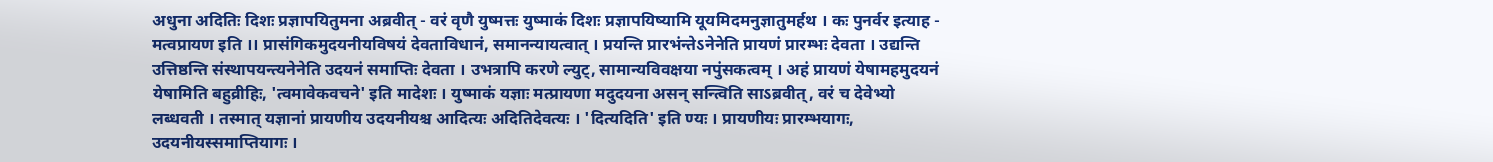अधुना अदितिः दिशः प्रज्ञापयितुमना अब्रवीत् - वरं वृणै युष्मत्तः युष्माकं दिशः प्रज्ञापयिष्यामि यूयमिदमनुज्ञातुमर्हथ । कः पुनर्वर इत्याह - मत्वप्रायण इति ।। प्रासंगिकमुदयनीयविषयं देवताविधानं, समानन्यायत्वात् । प्रयन्ति प्रारभंन्तेऽनेनेति प्रायणं प्रारम्भः देवता । उद्यन्ति उत्तिष्ठन्ति संस्थापयन्त्यनेनेति उदयनं समाप्तिः देवता । उभत्रापि करणे ल्युट्, सामान्यविवक्षया नपुंसकत्वम् । अहं प्रायणं येषामहमुदयनं येषामिति बहुव्रीहिः, 'त्वमावेकवचने' इति मादेशः । युष्माकं यज्ञाः मत्प्रायणा मदुदयना असन् सन्त्विति साऽब्रवीत्, वरं च देवेभ्यो लब्धवती । तस्मात् यज्ञानां प्रायणीय उदयनीयश्च आदित्यः अदितिदेवत्यः । 'दित्यदिति' इति ण्यः । प्रायणीयः प्रारम्भयागः, उदयनीयस्समाप्तियागः ।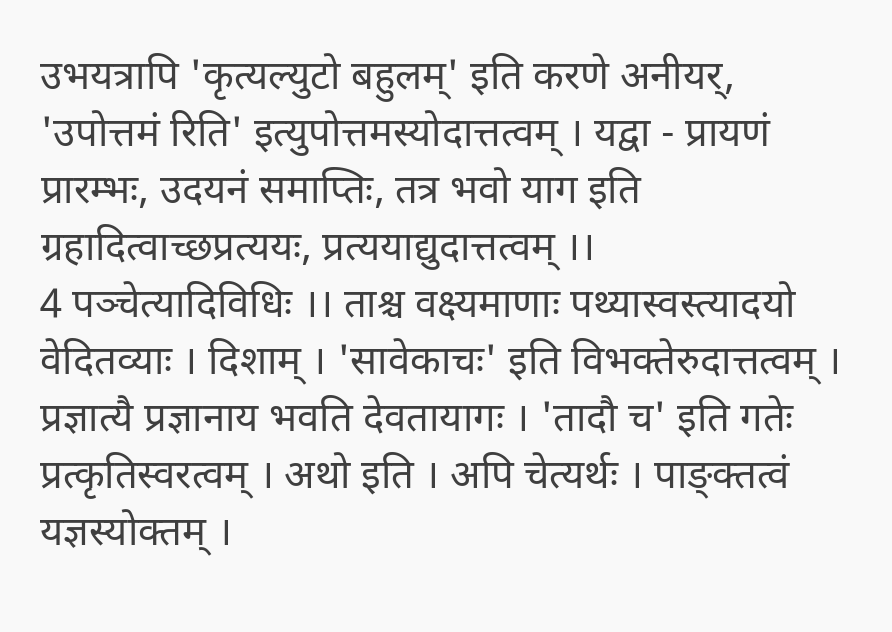उभयत्रापि 'कृत्यल्युटो बहुलम्' इति करणे अनीयर्, 'उपोत्तमं रिति' इत्युपोत्तमस्योदात्तत्वम् । यद्वा - प्रायणं प्रारम्भः, उदयनं समाप्तिः, तत्र भवो याग इति ग्रहादित्वाच्छप्रत्ययः, प्रत्ययाद्युदात्तत्वम् ।।
4 पञ्चेत्यादिविधिः ।। ताश्च वक्ष्यमाणाः पथ्यास्वस्त्यादयो वेदितव्याः । दिशाम् । 'सावेकाचः' इति विभक्तेरुदात्तत्वम् । प्रज्ञात्यै प्रज्ञानाय भवति देवतायागः । 'तादौ च' इति गतेः प्रत्कृतिस्वरत्वम् । अथो इति । अपि चेत्यर्थः । पाङ्क्तत्वं यज्ञस्योक्तम् ।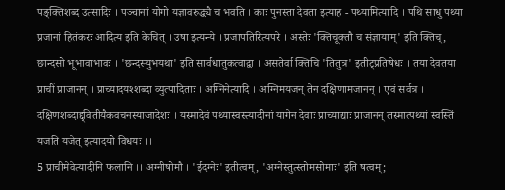पङ्क्तिशब्द उत्सादिः । पञ्चानां योगो यज्ञावरुद्ध्यै च भवति । काः पुनस्ता देवता इत्याह - पथ्यामित्यादि । पथि साधु पथ्या प्रजानां हितंकरः आदित्य इति केचित् । उषा इत्यन्ये । प्रजापतिरित्यपरे । अस्तेः 'क्तिचूक्तौ च संज्ञायाम्' इति क्तिच्, छान्दसो भूभावाभावः । 'छन्दस्युभयथा' इति सार्वधातुकत्वाद्वा । असतेर्वा क्तिचि 'तितुत्र' इतीट्प्रतिषेधः । तया देवतया प्राचीं प्राजानन् । प्राच्यादयश्शब्दा व्युत्पादिताः । अग्निनेत्यादि । अग्निमयजन् तेन दक्षिणामजानन् । एवं सर्वत्र । दक्षिणशब्दाद्द्वितीयैकवचनस्याजादेशः । यस्मादेवं पथ्यास्वस्त्यादीनां यागेन देवाः प्राच्याद्याः प्राजानन् तस्मात्पथ्यां स्वस्तिं यजति यजेत् इत्यादयो विधयः ।।
5 प्राचीमेवेत्यादीनि फलानि ।। अग्नीषोमौ । 'ईदग्नेः' इतीत्वम्, 'अग्नेस्तुत्स्तोमसोमाः' इति षत्वम्;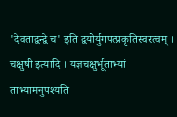'देवताद्वन्द्वे च' इति द्वयोर्युगपत्प्रकृतिस्वरत्वम् । चक्षुषी इत्यादि । यज्ञचक्षुर्भूताभ्यां ताभ्यामनुपश्यति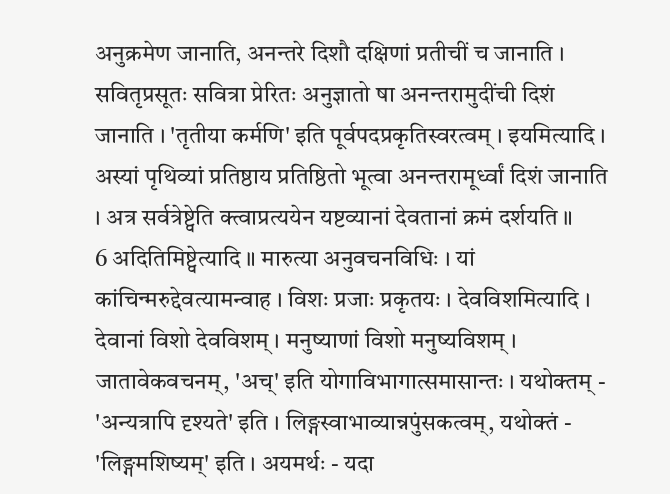अनुक्रमेण जानाति, अनन्तरे दिशौ दक्षिणां प्रतीचीं च जानाति । सवितृप्रसूतः सवित्रा प्रेरितः अनुज्ञातो षा अनन्तरामुदींची दिशं जानाति । 'तृतीया कर्मणि' इति पूर्वपदप्रकृतिस्वरत्वम् । इयमित्यादि । अस्यां पृथिव्यां प्रतिष्ठाय प्रतिष्ठितो भूत्वा अनन्तरामूर्ध्वां दिशं जानाति । अत्र सर्वत्रेष्ट्वेति क्त्वाप्रत्ययेन यष्टव्यानां देवतानां क्रमं दर्शयति ॥
6 अदितिमिष्ट्वेत्यादि ॥ मारुत्या अनुवचनविधिः । यां कांचिन्मरुद्देवत्यामन्वाह । विशः प्रजाः प्रकृतयः । देवविशमित्यादि । देवानां विशो देवविशम् । मनुष्याणां विशो मनुष्यविशम् । जातावेकवचनम्, 'अच्' इति योगाविभागात्समासान्तः । यथोक्तम् - 'अन्यत्रापि दृश्यते' इति । लिङ्गस्वाभाव्यान्नपुंसकत्वम्, यथोक्तं - 'लिङ्गमशिष्यम्' इति । अयमर्थः - यदा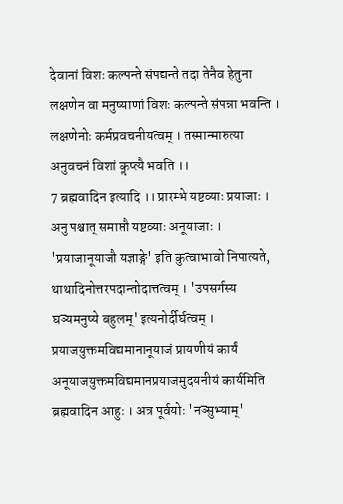देवानां विशः कल्पन्ते संपद्यन्ते तदा तेनैव हेतुना लक्षणेन वा मनुष्याणां विशः कल्पन्ते संपन्ना भवन्ति । लक्षणेनोः कर्मप्रवचनीयत्वम् । तस्मान्मारुत्या अनुवचनं विशां कॢप्त्यै भवति ।।
7 ब्रह्मवादिन इत्यादि ।। प्रारम्भे यष्टव्याः प्रयाजाः । अनु पश्चात् समाप्तौ यष्टव्याः अनूयाजाः । 'प्रयाजानूयाजौ यज्ञाङ्गे' इति कुत्वाभावो निपात्यते, थाथादिनोत्तरपदान्तोदात्तत्वम् । 'उपसर्गस्य घञ्यमनुष्ये बहुलम्' इत्यनोर्दीर्घत्वम् । प्रयाजयुक्तमविद्यमानानूयाजं प्रायणीयं कार्यं अनूयाजयुक्तमविद्यमानप्रयाजमुदयनीयं कार्यमिति ब्रह्मवादिन आहुः । अत्र पूर्वयोः 'नञ्सुभ्याम्'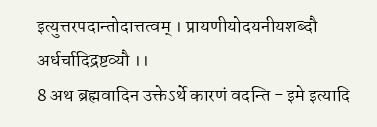इत्युत्तरपदान्तोदात्तत्वम् । प्रायणीयोदयनीयशब्दौ अर्धर्चादिद्रष्टव्यौ ।।
8 अथ ब्रह्मवादिन उक्तेऽर्थे कारणं वदन्ति - इमे इत्यादि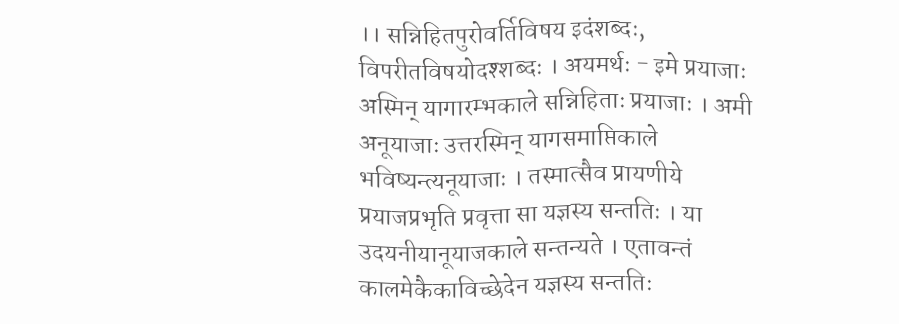।। सन्निहितपुरोवर्तिविषय इदंशब्दः, विपरीतविषयोदश्शब्दः । अयमर्थः - इमे प्रयाजाः अस्मिन् यागारम्भकाले सन्निहिताः प्रयाजाः । अमी अनूयाजाः उत्तरस्मिन् यागसमाप्तिकाले भविष्यन्त्यनूयाजाः । तस्मात्सैव प्रायणीये प्रयाजप्रभृति प्रवृत्ता सा यज्ञस्य सन्ततिः । या उदयनीयानूयाजकाले सन्तन्यते । एतावन्तं कालमेकैकाविच्छेदेन यज्ञस्य सन्ततिः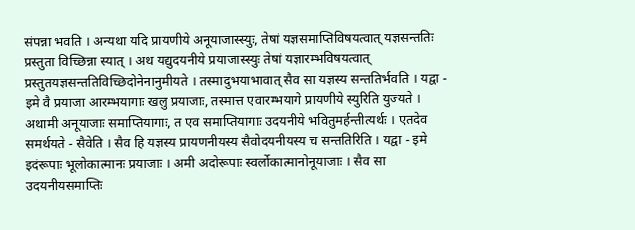संपन्ना भवति । अन्यथा यदि प्रायणीये अनूयाजास्स्युः, तेषां यज्ञसमाप्तिविषयत्वात् यज्ञसन्ततिः प्रस्तुता विच्छिन्ना स्यात् । अथ यद्युदयनीये प्रयाजास्स्युः तेषां यज्ञारम्भविषयत्वात् प्रस्तुतयज्ञसन्ततिविच्छिदोनेनानुमीयते । तस्मादुभयाभावात् सैव सा यज्ञस्य सन्ततिर्भवति । यद्वा - इमे वै प्रयाजा आरम्भयागाः खलु प्रयाजाः, तस्मात्त एवारम्भयागे प्रायणीये स्युरिति युज्यते । अथामी अनूयाजाः समाप्तियागाः, त एव समाप्तियागाः उदयनीये भवितुमर्हन्तीत्यर्थः । एतदेव समर्थयते - सैवेति । सैव हि यज्ञस्य प्रायणनीयस्य सैवोदयनीयस्य च सन्ततिरिति । यद्वा - इमे इदंरूपाः भूलोकात्मानः प्रयाजाः । अमी अदोरूपाः स्वर्लोकात्मानोनूयाजाः । सैव सा उदयनीयसमाप्तिः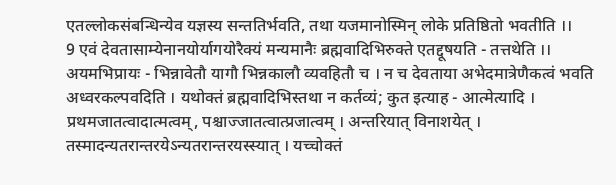एतल्लोकसंबन्धिन्येव यज्ञस्य सन्ततिर्भवति, तथा यजमानोस्मिन् लोके प्रतिष्ठितो भवतीति ।।
9 एवं देवतासाम्येनानयोर्यागयोरैक्यं मन्यमानैः ब्रह्मवादिभिरुक्ते एतद्दूषयति - तत्तथेति ।। अयमभिप्रायः - भिन्नावेतौ यागौ भिन्नकालौ व्यवहितौ च । न च देवताया अभेदमात्रेणैकत्वं भवति अध्वरकल्पवदिति । यथोक्तं ब्रह्मवादिभिस्तथा न कर्तव्यं; कुत इत्याह - आत्मेत्यादि । प्रथमजातत्वादात्मत्वम्, पश्चाज्जातत्वात्प्रजात्वम् । अन्तरियात् विनाशयेत् । तस्मादन्यतरान्तरयेऽन्यतरान्तरयस्स्यात् । यच्चोक्तं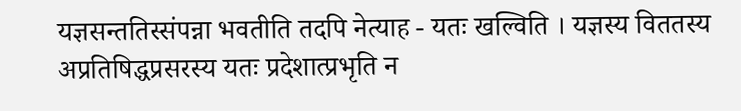यज्ञसन्ततिस्संपन्ना भवतीति तदपि नेत्याह - यतः खल्विति । यज्ञस्य विततस्य अप्रतिषिद्धप्रसरस्य यतः प्रदेशात्प्रभृति न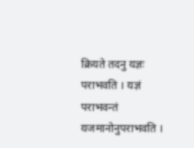क्रियते तदनु यज्ञः पराभवति । यज्ञं पराभवन्तं यजमानोनुपराभवति ।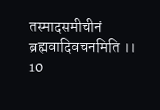तस्मादसमीचीनं ब्रह्मवादिवचनमिति ।।
10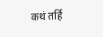कथं तर्हि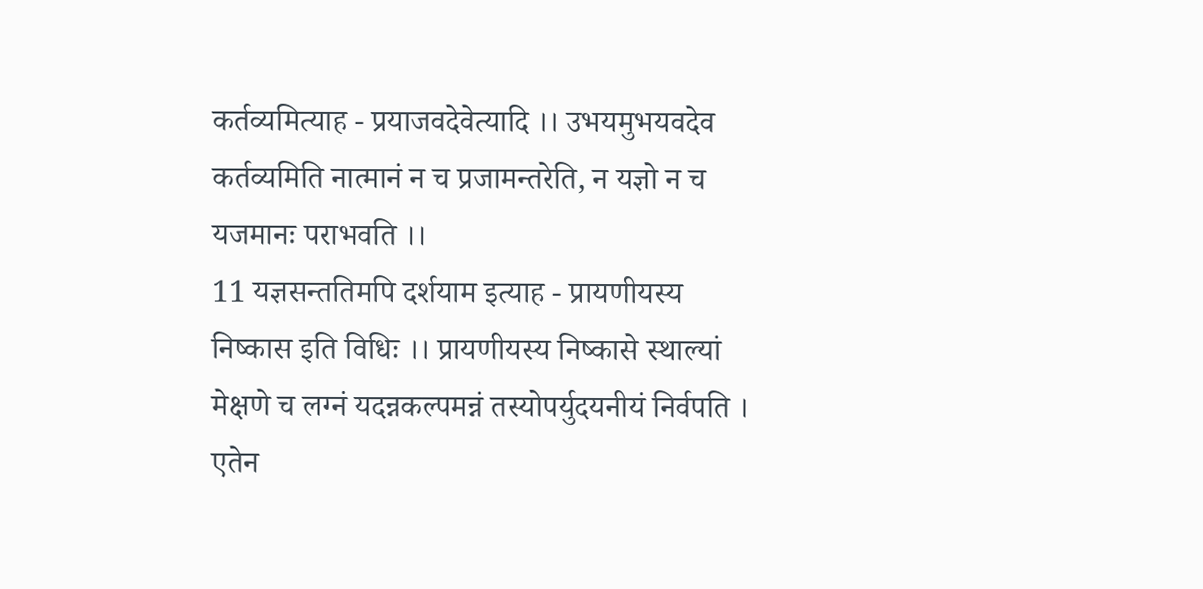कर्तव्यमित्याह - प्रयाजवदेवेत्यादि ।। उभयमुभयवदेव कर्तव्यमिति नात्मानं न च प्रजामन्तरेति, न यज्ञो न च यजमानः पराभवति ।।
11 यज्ञसन्ततिमपि दर्शयाम इत्याह - प्रायणीयस्य निष्कास इति विधिः ।। प्रायणीयस्य निष्कासे स्थाल्यां मेक्षणे च लग्नं यदन्नकल्पमन्नं तस्योपर्युदयनीयं निर्वपति । एतेन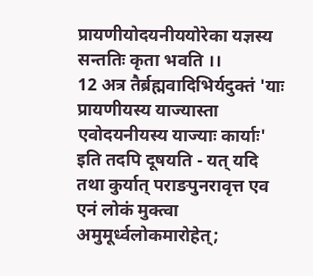प्रायणीयोदयनीययोरेका यज्ञस्य सन्ततिः कृता भवति ।।
12 अत्र तैर्ब्रह्मवादिभिर्यदुक्तं 'याः प्रायणीयस्य याज्यास्ता एवोदयनीयस्य याज्याः कार्याः' इति तदपि दूषयति - यत् यदि तथा कुर्यात् पराङपुनरावृत्त एव एनं लोकं मुक्त्वा अमुमूर्ध्वलोकमारोहेत्;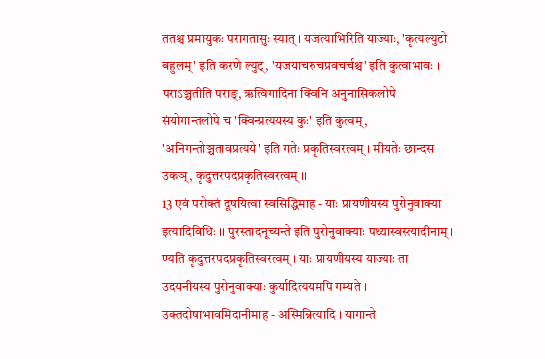ततश्च प्रमायुकः परागतासुः स्यात् । यजत्याभिरिति याज्याः, 'कृत्यल्युटो बहुलम्' इति करणे ल्युट्, 'यजयाचरुचप्रवचर्चश्च' इति कुत्वाभावः । पराऽञ्चतीति पराङ्, ऋत्विगादिना क्विनि अनुनासिकलोपे संयोगान्तलोपे च 'क्विन्प्रत्ययस्य कुः' इति कुत्वम्, 'अनिगन्तोञ्चतावप्रत्यये' इति गतेः प्रकृतिस्वरत्वम् । मीयतेः छान्दस उकञ्, कृदुत्तरपदप्रकृतिस्वरत्वम् ।।
13 एवं परोक्तं दूषयित्वा स्वसिद्धिमाह - याः प्रायणीयस्य पुरोनुवाक्या इत्यादिविधिः ।। पुरस्तादनूच्यन्ते इति पुरोनुवाक्याः पथ्यास्वस्त्यादीनाम् । ण्यति कृदुत्तरपदप्रकृतिस्वरत्वम् । याः प्रायणीयस्य याज्याः ता उदयनीयस्य पुरोनुवाक्याः कुर्यादित्ययमपि गम्यते । उक्तदोषाभावमिदानीमाह - अस्मिन्नित्यादि । यागान्ते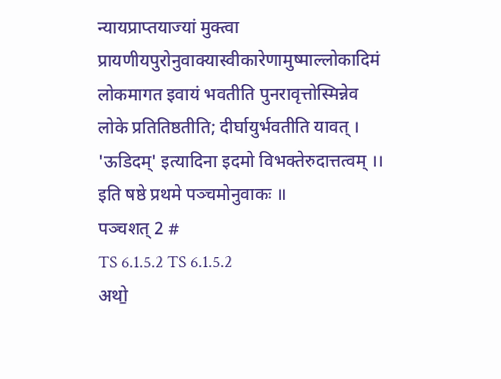न्यायप्राप्तयाज्यां मुक्त्वा प्रायणीयपुरोनुवाक्यास्वीकारेणामुष्माल्लोकादिमं लोकमागत इवायं भवतीति पुनरावृत्तोस्मिन्नेव लोके प्रतितिष्ठतीति; दीर्घायुर्भवतीति यावत् । 'ऊडिदम्' इत्यादिना इदमो विभक्तेरुदात्तत्वम् ।।
इति षष्ठे प्रथमे पञ्चमोनुवाकः ॥
पञ्चशत् 2 #
TS 6.1.5.2 TS 6.1.5.2
अथो॒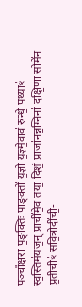पञ्चा᳚क्षरा प॒ङ्क्तिः पाङ्क्तो॑ य॒ज्ञो य॒ज्ञ्मे॒वाव॑ रुन्धे॒ पथ्याꣳ॑ स्व॒स्तिम॑यज॒न् प्राची॑मे॒व तया॒ दिशं॒ प्राजा॑नन्न॒ग्निना॑ दक्षि॒णा सोमे॑न प्र॒तीचीꣳ॑ सवि॒त्रोदी॑ची॒-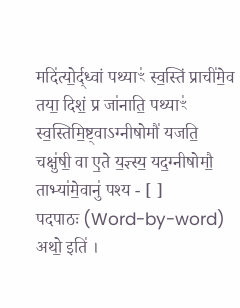मदि॑त्यो॒र्द्ध्वां पथ्याꣳ॑ स्व॒स्तिं प्राची॑मे॒व तया॒ दिशं॒ प्र जा॑नाति॒ पथ्याꣳ॑ स्व॒स्तिमि॒ष्ट्वाऽग्नीषोमौ॑ यजति॒ चक्षु॑षी॒ वा ए॒ते य॒ज्ञ्स्य॒ यद॒ग्नीषोमौ॒ ताभ्या॑मे॒वानु॑ पश्य - [ ]
पदपाठः (Word-by-word)
अथो॒ इति॑ ।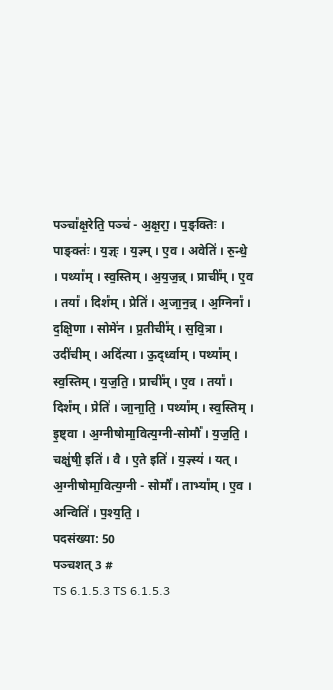पञ्चा᳚क्ष॒रेति॒ पञ्च॑ - अ॒क्ष॒रा॒ । प॒ङ्क्तिः । पाङ्क्तः॑ । य॒ज्ञ्ः । य॒ज्ञ्म् । ए॒व । अवेति॑ । रु॒न्धे॒ । पथ्या᳚म् । स्व॒स्तिम् । अ॒य॒ज॒न्न् । प्राची᳚म् । ए॒व । तया᳚ । दिश᳚म् । प्रेति॑ । अ॒जा॒न॒न्न् । अ॒ग्निना᳚ । द॒क्षि॒णा । सोमे॑न । प्र॒तीची᳚म् । स॒वि॒त्रा । उदी॑चीम् । अदि॑त्या । ऊ॒द्‌र्ध्वाम् । पथ्या᳚म् । स्व॒स्तिम् । य॒ज॒ति॒ । प्राची᳚म् । ए॒व । तया᳚ । दिश᳚म् । प्रेति॑ । जा॒ना॒ति॒ । पथ्या᳚म् । स्व॒स्तिम् । इ॒ष्ट्वा । अ॒ग्नीषोमा॒वित्य॒ग्नी-सोमौ᳚ । य॒ज॒ति॒ । चक्षु॑षी॒ इति॑ । वै । ए॒ते इति॑ । य॒ज्ञ्स्य॑ । यत् । अ॒ग्नीषोमा॒वित्य॒ग्नी - सोमौ᳚ । ताभ्या᳚म् । ए॒व । अन्विति॑ । प॒श्य॒ति॒ ।
पदसंख्या: 50
पञ्चशत् 3 #
TS 6.1.5.3 TS 6.1.5.3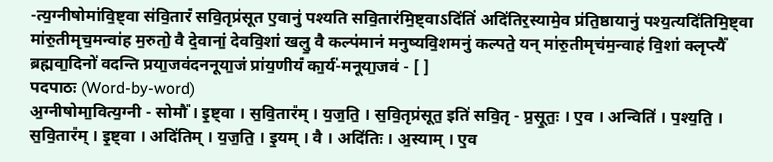-त्य॒ग्नीषोमा॑वि॒ष्ट्वा स॑वि॒तारं॑ सवि॒तृप्र॑सूत ए॒वानु॑ पश्यति सवि॒तार॑मि॒ष्ट्वाऽदि॑तिं अदि॑तिर॒स्यामे॒व प्र॑ति॒ष्ठायानु॑ पश्य॒त्यदि॑तिमि॒ष्ट्वा मा॑रु॒तीमृच॒मन्वा॑ह म॒रुतो॒ वै दे॒वानां॒ देववि॒शां खलु॒ वै कल्प॑मानं मनुष्यवि॒शमनु॑ कल्पते॒ यन् मा॑रु॒तीमृच॑म॒न्वाह॑ वि॒शां क्लृप्त्यै᳚ ब्रह्मवा॒दिनो॑ वदन्ति प्रया॒जव॑दननूया॒जं प्रा॑य॒णीयं॑ का॒र्य॑-मनूया॒जव॑ - [ ]
पदपाठः (Word-by-word)
अ॒ग्नीषोमा॒वित्य॒ग्नी - सोमौ᳚ । इ॒ष्ट्वा । स॒वि॒तार᳚म् । य॒ज॒ति॒ । स॒वि॒तृप्र॑सूत॒ इति॑ सवि॒तृ - प्र॒सू॒तः॒ । ए॒व । अन्विति॑ । प॒श्य॒ति॒ । स॒वि॒तार᳚म् । इ॒ष्ट्वा । अदि॑तिम् । य॒ज॒ति॒ । इ॒यम् । वै । अदि॑तिः । अ॒स्याम् । ए॒व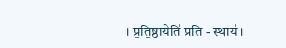। प्र॒ति॒ष्ठायेति॑ प्रति - स्थाय॑ ।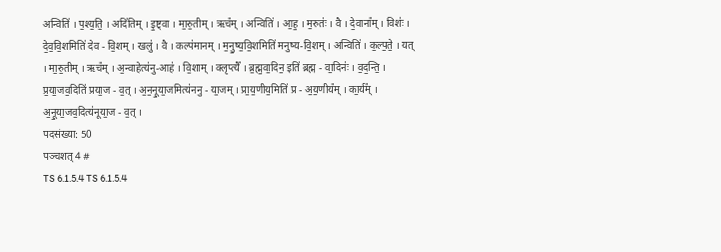अन्विति॑ । प॒श्य॒ति॒ । अदि॑तिम् । इ॒ष्ट्वा । मा॒रु॒तीम् । ऋच᳚म् । अन्विति॑ । आ॒ह॒ । म॒रुतः॑ । वै । दे॒वाना᳚म् । विशः॑ । दे॒व॒वि॒शमिति॑ देव - वि॒शम् । खलु॑ । वै । कल्प॑मानम् । म॒नु॒ष्य॒वि॒शमिति॑ मनुष्य-वि॒शम् । अन्विति॑ । क॒ल्प॒ते॒ । यत् । मा॒रु॒तीम् । ऋच᳚म् । अ॒न्वाहेत्य॑नु-आह॑ । वि॒शाम् । क्लृप्त्यै᳚ । ब्र॒ह्म॒वा॒दिन॒ इति॑ ब्रह्म - वा॒दिनः॑ । व॒द॒न्ति॒ । प्र॒या॒जव॒दिति॑ प्रया॒ज - व॒त् । अ॒न॒नू॒या॒जमित्य॑ननु - या॒जम् । प्रा॒य॒णीय॒मिति॑ प्र - अ॒य॒णीय᳚म् । का॒र्य᳚म् । अ॒नू॒या॒जव॒दित्य॑नूया॒ज - व॒त् ।
पदसंख्या: 50
पञ्चशत् 4 #
TS 6.1.5.4 TS 6.1.5.4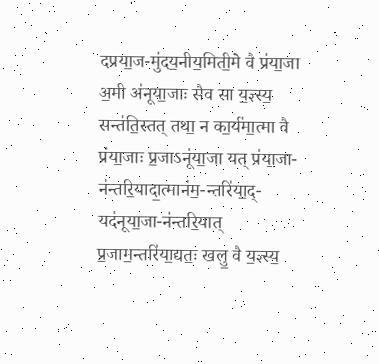दप्रया॒ज-मु॑दय॒नीय॒मिती॒मे वै प्र॑या॒जा अ॒मी अ॑नूया॒जाः सैव सा य॒ज्ञ्स्य॒ सन्त॑ति॒स्तत् तथा॒ न का॒र्य॑मा॒त्मा वै प्र॑या॒जाः प्र॒जाऽनू॑या॒जा यत् प्र॑या॒जा-न॑न्तरि॒यादा॒त्मान॑म॒-न्तरि॑या॒द्-यद॑नूया॒जा-न॑न्तरि॒यात् प्र॒जाम॒न्तरि॑या॒द्यतः॒ खलु॒ वै य॒ज्ञ्स्य॒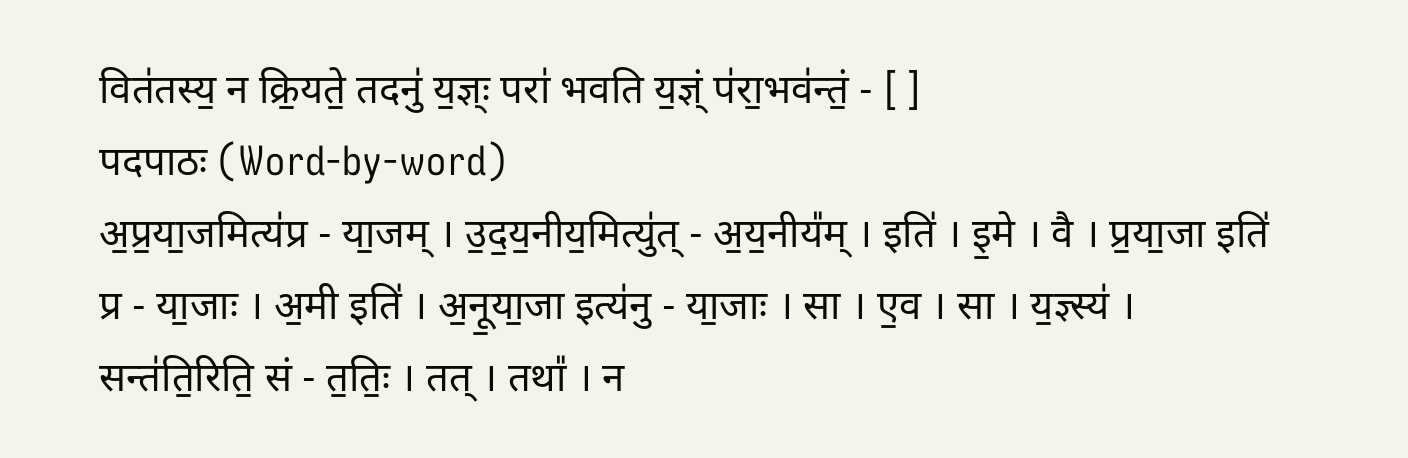वित॑तस्य॒ न क्रि॒यते॒ तदनु॑ य॒ज्ञ्ः परा॑ भवति य॒ज्ञ्ं प॑रा॒भव॑न्तं॒ - [ ]
पदपाठः (Word-by-word)
अ॒प्र॒या॒जमित्य॑प्र - या॒जम् । उ॒द॒य॒नीय॒मित्यु॑त् - अ॒य॒नीय᳚म् । इति॑ । इ॒मे । वै । प्र॒या॒जा इति॑ प्र - या॒जाः । अ॒मी इति॑ । अ॒नू॒या॒जा इत्य॑नु - या॒जाः । सा । ए॒व । सा । य॒ज्ञ्स्य॑ । सन्त॑ति॒रिति॒ सं - त॒तिः॒ । तत् । तथा᳚ । न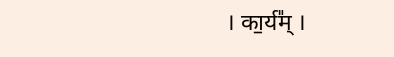। का॒र्य᳚म् ।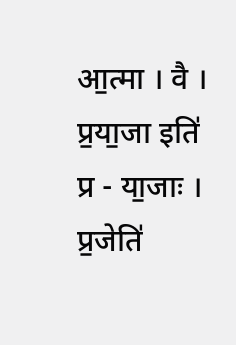आ॒त्मा । वै । प्र॒या॒जा इति॑ प्र - या॒जाः । प्र॒जेति॑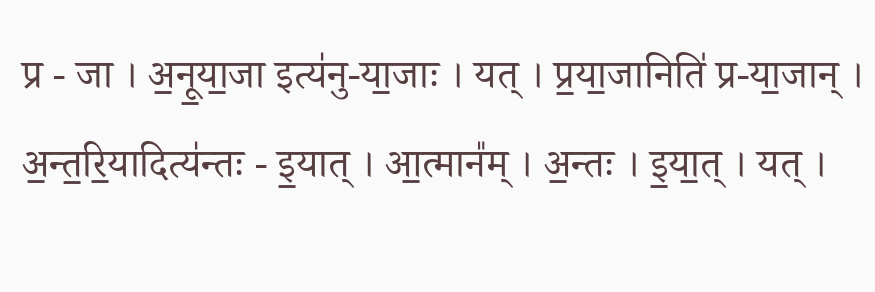प्र - जा । अ॒नू॒या॒जा इत्य॑नु-या॒जाः । यत् । प्र॒या॒जानिति॑ प्र-या॒जान् । अ॒न्त॒रि॒यादित्य॑न्तः - इ॒यात् । आ॒त्मान᳚म् । अ॒न्तः । इ॒या॒त् । यत् ।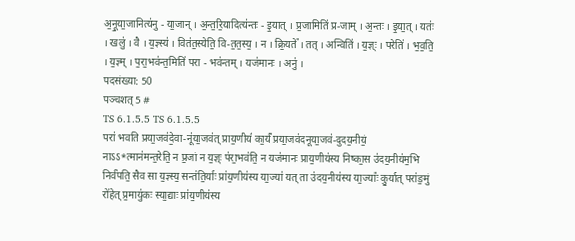अ॒नू॒या॒जानित्य॑नु - या॒जान् । अ॒न्त॒रि॒यादित्य॑न्तः - इ॒यात् । प्र॒जामिति॑ प्र-जाम् । अ॒न्तः । इ॒या॒त् । यतः॑ । खलु॑ । वै । य॒ज्ञ्स्य॑ । वित॑त॒स्येति॒ वि-त॒त॒स्य॒ । न । क्रि॒यते᳚ । तत् । अन्विति॑ । य॒ज्ञ्ः । परेति॑ । भ॒व॒ति॒ । य॒ज्ञ्म् । प॒रा॒भव॑न्त॒मिति॑ परा - भव॑न्तम् । यज॑मानः । अनु॑ ।
पदसंख्या: 50
पञ्चशत् 5 #
TS 6.1.5.5 TS 6.1.5.5
परा॑ भवति प्रया॒जव॑दे॒वा-नू॑या॒जव॑त् प्राय॒णीयं॑ का॒र्यं॑ प्रया॒जव॑दनूया॒जव॑-दुदय॒नीयं॒ नाऽऽ*त्मान॑मन्त॒रेति॒ न प्र॒जां न य॒ज्ञ्ः प॑रा॒भव॑ति॒ न यज॑मानः प्राय॒णीय॑स्य निष्का॒स उ॑दय॒नीय॑म॒भि निर्व॑पति॒ सैव सा य॒ज्ञ्स्य॒ सन्त॑ति॒र्याः प्रा॑य॒णीय॑स्य या॒ज्या॑ यत् ता उ॑दय॒नीय॑स्य या॒ज्याः᳚ कु॒र्यात् परा॑ङ॒मुं रो॑हेत् प्र॒मायु॑कः स्या॒द्याः प्रा॑य॒णीय॑स्य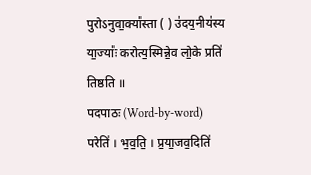पुरोऽनुवा॒क्या᳚स्ता ( ) उ॑दय॒नीय॑स्य या॒ज्याः᳚ करोत्य॒स्मिन्ने॒व लो॒के प्रति॑ तिष्ठति ॥
पदपाठः (Word-by-word)
परेति॑ । भ॒व॒ति॒ । प्र॒या॒जव॒दिति॑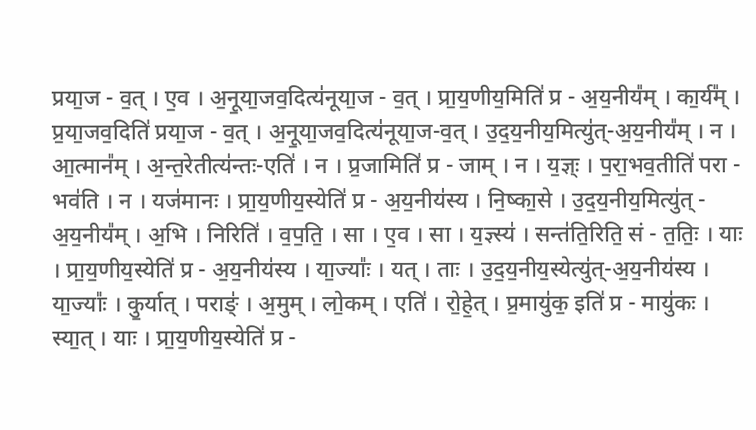प्रया॒ज - व॒त् । ए॒व । अ॒नू॒या॒जव॒दित्य॑नूया॒ज - व॒त् । प्रा॒य॒णीय॒मिति॑ प्र - अ॒य॒नीय᳚म् । का॒र्य᳚म् । प्र॒या॒जव॒दिति॑ प्रया॒ज - व॒त् । अ॒नू॒या॒जव॒दित्य॑नूया॒ज-व॒त् । उ॒द॒य॒नीय॒मित्यु॑त्-अ॒य॒नीय᳚म् । न । आ॒त्मान᳚म् । अ॒न्त॒रेतीत्य॑न्तः-एति॑ । न । प्र॒जामिति॑ प्र - जाम् । न । य॒ज्ञ्ः । प॒रा॒भव॒तीति॑ परा - भव॑ति । न । यज॑मानः । प्रा॒य॒णीय॒स्येति॑ प्र - अ॒य॒नीय॑स्य । नि॒ष्का॒से । उ॒द॒य॒नीय॒मित्यु॑त् - अ॒य॒नीय᳚म् । अ॒भि । निरिति॑ । व॒प॒ति॒ । सा । ए॒व । सा । य॒ज्ञ्स्य॑ । सन्त॑ति॒रिति॒ सं - त॒तिः॒ । याः । प्रा॒य॒णीय॒स्येति॑ प्र - अ॒य॒नीय॑स्य । या॒ज्याः᳚ । यत् । ताः । उ॒द॒य॒नीय॒स्येत्यु॑त्-अ॒य॒नीय॑स्य । या॒ज्याः᳚ । कु॒र्यात् । पराङ्॑ । अ॒मुम् । लो॒कम् । एति॑ । रो॒हे॒त् । प्र॒मायु॑क॒ इति॑ प्र - मायु॑कः । स्या॒त् । याः । प्रा॒य॒णीय॒स्येति॑ प्र -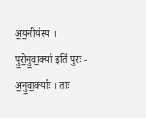अ॒य॒नीय॑स्य । पु॒रो॒नु॒वा॒क्या॑ इति॑ पुरः - अ॒नु॒वा॒क्याः᳚ । ताः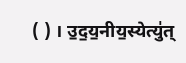( ) । उ॒द॒य॒नीय॒स्येत्यु॑त्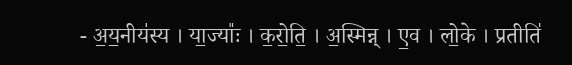- अ॒य॒नीय॑स्य । या॒ज्याः᳚ । क॒रो॒ति॒ । अ॒स्मिन्न् । ए॒व । लो॒के । प्रतीति॑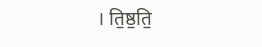। ति॒ष्ठ॒ति॒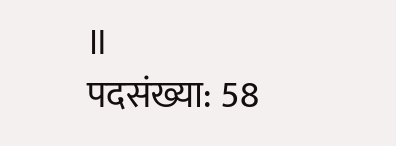॥
पदसंख्या: 58